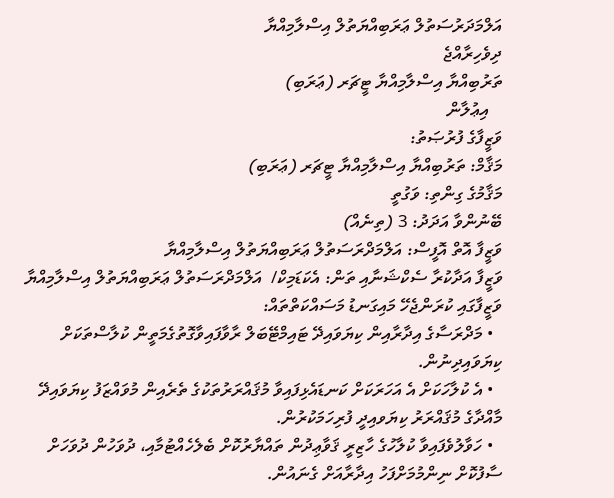އަލްމަދަރުސަތުލް ޢަރަބިއްޔަތުލް އިސްލާމިއްޔާ
ދިވެހިރާއްޖެ
ތަރުބިއްޔާ އިސްލާމިއްޔާ ޓީޗަރ (ޢަރަބި)
   އިޢުލާން
ވަޒީފާގެ ފުރުޞަތު:
މަޤާމް: ތަރުބިއްޔާ އިސްލާމިއްޔާ ޓީޗަރ (ޢަރަބި)
މަޤާމުގެ ގިންތި: ވަގުތީ
ބޭނުންވާ އަދަދު: 3 (ތިނެއް)
ވަޒީފާ އޮތް އޮފީސް: އަލްމަދްރަސަތުލް ޢަރަބިއްޔަތުލް އިސްލާމިއްޔާ
ވަޒީފާ އަދާކުރާ ސެކްޝަނާއި ތަން: އެކަޑަމިކް/  އަލްމަދްރަސަތުލް ޢަރަބިއްޔަތުލް އިސްލާމިއްޔާ
ވަޒީފާގައި ކުރަންޖެހޭ މައިގަނޑު މަސައްކަތްތައް:
  • މަދްރަސާގެ އިދާރާއިން ކިޔަވައިދޭ ޓައިމްޓޭބަލް ރާވާފައިވާގޮތުގެމަތީން ކުލާސްތަކަށް ކިޔަވައިދިނުން.
  • އެ ކުލާހަކަށް އެ އަހަރަކަށް ކަނޑައެޅިފައިވާ މުޤައްރަރުތަކުގެ ތެރެއިން މުވައްޒަފު ކިޔަވައިދޭ މާއްދާގެ މުޤައްރަރު ކިޔަވއިދީ ފުރިހަމަކުރުން.
  • ހަވާލުވެފައިވާ ކުލާހުގެ ހާޒިރީ ޤަވާޢިދުން ތައްޔާރުކޮށް ބެލެހެއްޓުމާއި، ދުވަހުން ދުވަހަށް ސާފުކޮށް ނިންމުމަށްފަހު އިދާރާއަށް ގެނައުން.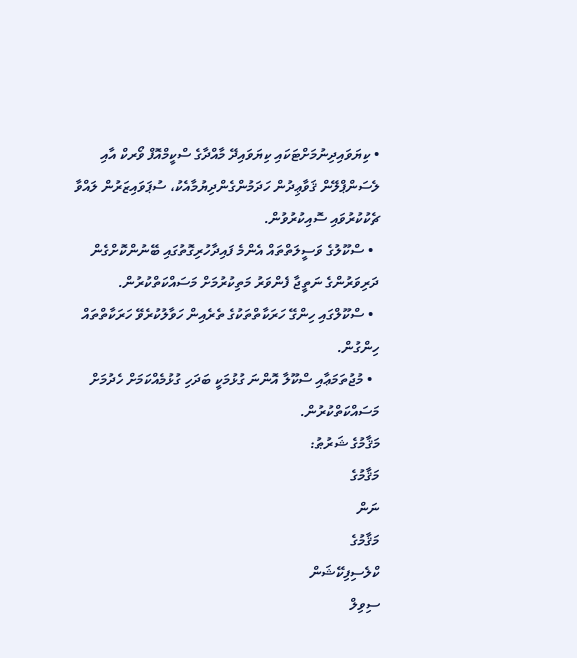• ކިޔަވައިދިނުމަށްޓަކައި ކިޔަވައިދޭ މާއްދާގެ ސްކީމްއޮފް ވޯރކް އާއި ލެސަންޕްލޭން ޤަވާޢިދުން ހަދަމުންގެންދިޔުމާއެކު، ސުޕަވައިޒަރުން ލައްވާ ޗެކުކުރުވައި ސޮއިކުރުވުން.
  • ސްކޫލުގެ ވަސީލަތްތައް އެންމެ ފައިދާހުރިގޮތުގައި ބޭނުންކޮށްގެން ދަރިވަރުންގެ ނަތީޖާ ފެންވަރު މަތިކުރުމަށް މަސައްކަތްކުރުން.
  • ސްކޫލްގައި ހިންގޭ ހަރަކާތްތަކުގެ ތެރެއިން ހަވާލުކުރެވޭ ހަރަކާތްތައް ހިންގުން.
  • މުޖުތަމަޢާއި ސްކޫލާ އޮންނަ ގުޅުމަކީ ބަދަހި ގުޅުމެއްކަމަށް ހެދުމަށް މަސައްކަތްކުރުން.
މަޤާމުގެ ޝަރުޠު:
މަޤާމުގެ
ނަން
މަޤާމުގެ
ކްލެސިފިކޭޝަން
ސިވިލް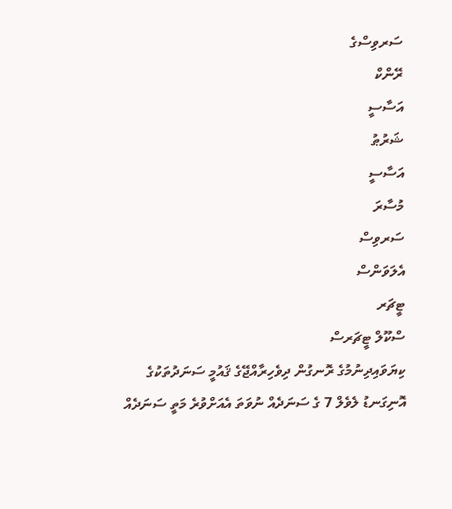ސަރވިސްގެ
ރޭންކް
އަސާސީ
ޝަރުޠު
އަސާސީ
މުސާރަ
ސަރވިސް
އެލަވަންސް
ޓީޗަރ
ސްކޫލް ޓީޗަރސް
ކިޔަވައިދިނުމުގެ ރޮނގުން ދިވެހިރާއްޖޭގެ ޤައުމީ ސަނަދުތަކުގެ
އޮނިގަނޑު ލެވެލް 7 ގެ ސަނަދެއް ނުވަތަ އެއަށްވުރެ މަތީ ސަނަދެއް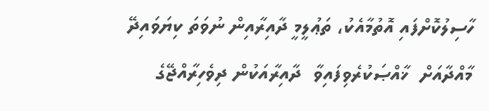ހާސިލުކޮށްފައި އޮތުމާއެކު، ތަޢުލީމީ ދާއިރާއިން ނުވަތަ ކިޔަވައިދޭ
މާއްދާއަށް  ޚާއްޞަކުރެވިފައިވާ  ދާއިރާއަކުން ދިވެހިރާއްޖޭގެ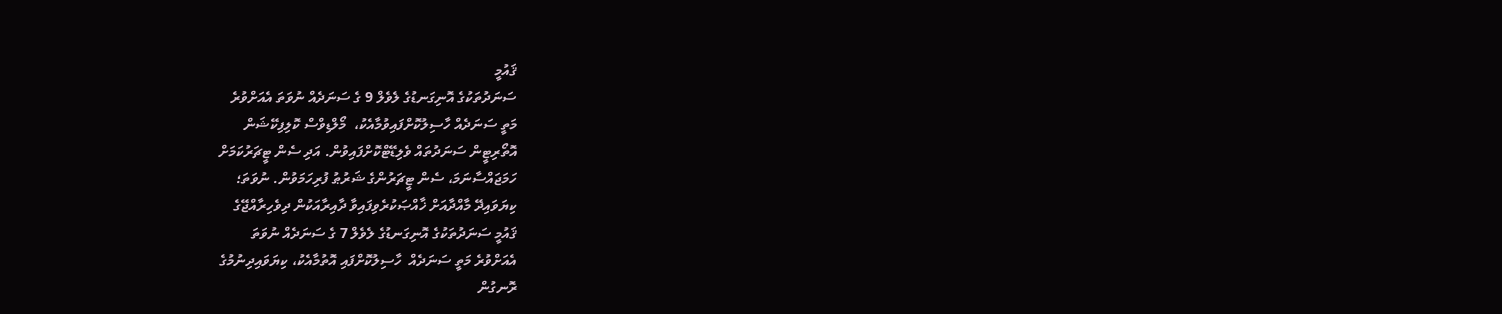ޤައުމީ
ސަނަދުތަކުގެ އޮނިގަނޑުގެ ލެވެލް 9 ގެ ސަނަދެއް ނުވަތަ އެއަށްވުރެ
މަތީ ސަނަދެއް ހާސިލުކޮށްފައިވުމާއެކު،  މޯލްޑިވްސް ކޮލިފިކޭޝަން
އޮތޯރިޓީން ސަނަދުތައް ވެލިޑޭޓްކޮށްފައިވުން. އަދި ސެން ޓީޗަރުކަމަށް
ހަމަޖައްސާނަމަ، ސެން ޓީޗަރުންގެ ޝަރުޠު ފުރިހަމަވުން. ނުވަތަ؛
ކިޔަވައިދޭ މާއްދާއަށް ޚާއްޞަކުރެވިފައިވާ ދާއިރާއަކުން ދިވެހިރާއްޖޭގެ
ޤައުމީ ސަނަދުތަކުގެ އޮނިގަނޑުގެ ލެވެލް 7 ގެ ސަނަދެއް ނުވަތަ
އެއަށްވުރެ މަތީ ސަނަދެއް  ހާސިލުކޮށްފައި އޮތުމާއެކު، ކިޔަވައިދިނުމުގެ
ރޮނގުން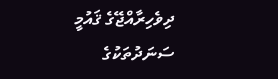ދިވެހިރާއްޖޭގެ ޤައުމީ ސަނަދުތަކުގެ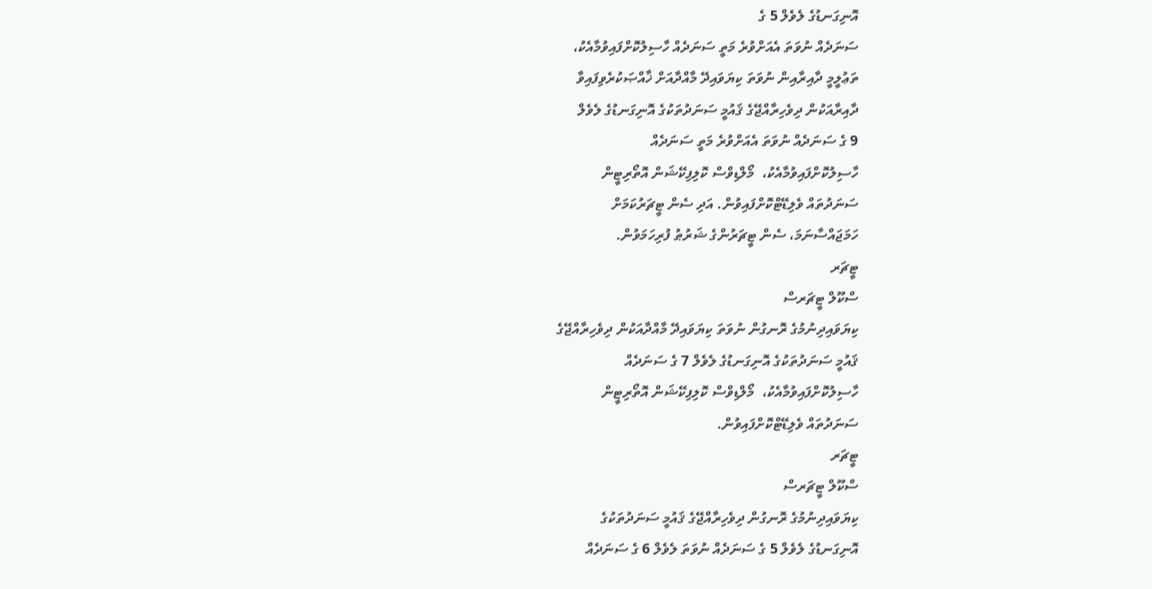އޮނިގަނޑުގެ ލެވެލް 5 ގެ
ސަނަދެއް ނުވަތަ އެއަށްވުރެ މަތީ ސަނަދެއް ހާސިލުކޮށްފައިވުމާއެކު،
ތަޢުލީމީ ދާއިރާއިން ނުވަތަ ކިޔަވައިދޭ މާއްދާއަށް ޚާއްޞަކުރެވިފައިވާ
ދާއިރާއަކުން ދިވެހިރާއްޖޭގެ ޤައުމީ ސަނަދުތަކުގެ އޮނިގަނޑުގެ ލެވެލް
9 ގެ ސަނަދެއް ނުވަތަ އެއަށްވުރެ މަތީ ސަނަދެއް
ހާސިލުކޮށްފައިވުމާއެކު،  މޯލްޑިވްސް ކޮލިފިކޭޝަން އޮތޯރިޓީން
ސަނަދުތައް ވެލިޑޭޓްކޮށްފައިވުން. އަދި ސެން ޓީޗަރުކަމަށް
ހަމަޖައްސާނަމަ، ސެން ޓީޗަރުންގެ ޝަރުޠު ފުރިހަމަވުން.
ޓީޗަރ
ސްކޫލް ޓީޗަރސް
ކިޔަވައިދިނުމުގެ ރޮނގުން ނުވަތަ ކިޔަވައިދޭ މާއްދާއަކުން ދިވެހިރާއްޖޭގެ
ޤައުމީ ސަނަދުތަކުގެ އޮނިގަނޑުގެ ލެވެލް 7 ގެ ސަނަދެއް
ހާސިލުކޮށްފައިވުމާއެކު،  މޯލްޑިވްސް ކޮލިފިކޭޝަން އޮތޯރިޓީން
ސަނަދުތައް ވެލިޑޭޓްކޮށްފައިވުން.
ޓީޗަރ
ސްކޫލް ޓީޗަރސް
ކިޔަވައިދިނުމުގެ ރޮނގުން ދިވެހިރާއްޖޭގެ ޤައުމީ ސަނަދުތަކުގެ
އޮނިގަނޑުގެ ލެވެލް 5 ގެ ސަނަދެއް ނުވަތަ ލެވެލް 6 ގެ ސަނަދެއް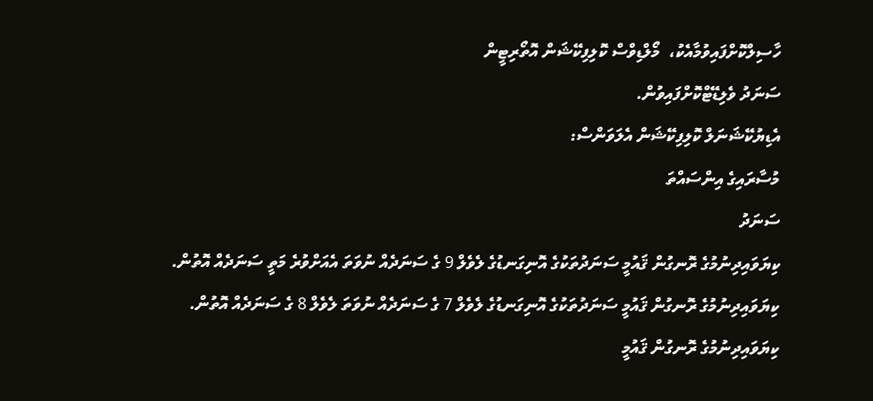ހާސިލްކޮށްފައިވުމާއެކު،  މޯލްޑިވްސް ކޮލިފިކޭޝަން އޮތޯރިޓީން
ސަނަދު ވެލިޑޭޓްކޮށްފައިވުން.
އެޑިޔުކޭޝަނަލް ކޮލިފިކޭޝަން އެލަވަންސް:
މުސާރައިގެ އިންސައްތަ
ސަނަދު
ކިޔަވައިދިނުމުގެ ރޮނގުން ޤައުމީ ސަނަދުތަކުގެ އޮނިގަނޑުގެ ލެވެލް 9 ގެ ސަނަދެއް ނުވަތަ އެއަށްވުރެ މަތީ ސަނަދެއް އޮތުން.
ކިޔަވައިދިނުމުގެ ރޮނގުން ޤައުމީ ސަނަދުތަކުގެ އޮނިގަނޑުގެ ލެވެލް 7 ގެ ސަނަދެއް ނުވަތަ ލެވެލް 8 ގެ ސަނަދެއް އޮތުން.
ކިޔަވައިދިނުމުގެ ރޮނގުން ޤައުމީ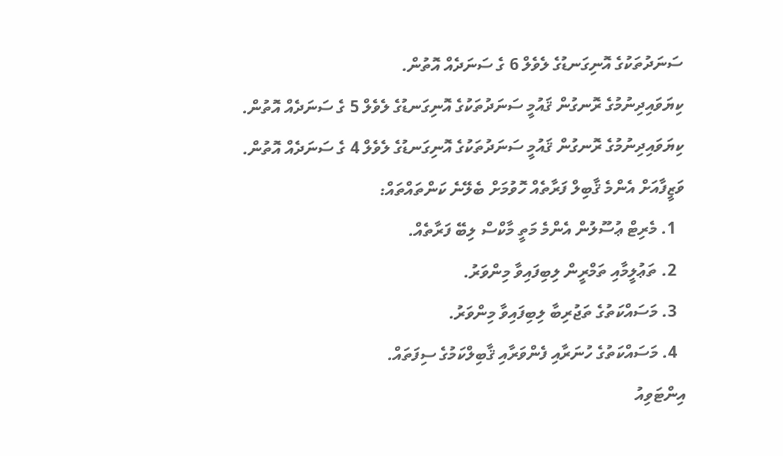ސަނަދުތަކުގެ އޮނިގަނޑުގެ ލެވެލް 6 ގެ ސަނަދެއް އޮތުން.
ކިޔަވައިދިނުމުގެ ރޮނގުން ޤައުމީ ސަނަދުތަކުގެ އޮނިގަނޑުގެ ލެވެލް 5 ގެ ސަނަދެއް އޮތުން.
ކިޔަވައިދިނުމުގެ ރޮނގުން ޤައުމީ ސަނަދުތަކުގެ އޮނިގަނޑުގެ ލެވެލް 4 ގެ ސަނަދެއް އޮތުން.
ވަޒީފާއަށް އެންމެ ޤާބިލް ފަރާތެއް ހޮވުމަށް ބެލޭނެ ކަންތައްތައް:
  1. މެރިޓް ޢުސޫލުން އެންމެ މަތީ މާކްސް ލިބޭ ފަރާތެއް.
  2. ތަޢުލީމާއި ތަމްރީން ލިބިފައިވާ މިންވަރު.
  3. މަސައްކަތުގެ ތަޖުރިބާ ލިބިފައިވާ މިންވަރު.
  4. މަސައްކަތުގެ ހުނަރާއި ފެންވަރާއި ޤާބިލްކަމުގެ ސިފަތައް.
އިންޓަވިއު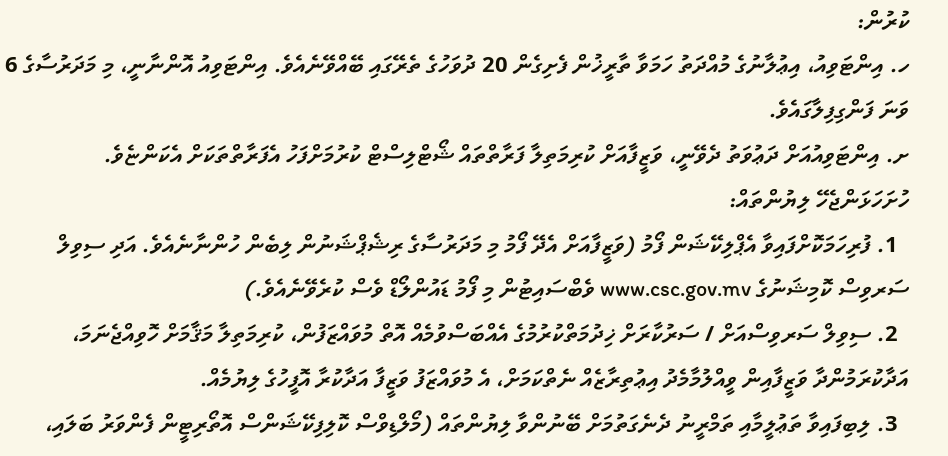ކުރުން:
ހ. އިންޓަވިއު، އިޢުލާނުގެ މުއްދަތު ހަމަވާ ތާރީޚުން ފެށިގެން 20 ދުވަހުގެ ތެރޭގައި ބޭއްވޭނެއެވެ. އިންޓަވިއު އޮންނާނީ، މި މަދަރުސާގެ 6 ވަނަ ފަންގިފިލާގައެވެ.
ށ. އިންޓަވިއުއަށް ދަޢުވަތު ދެވޭނީ، ވަޒީފާއަށް ކުރިމަތިލާ ފަރާތްތައް ޝޯޓްލިސްޓް ކުރުމަށްފަހު އެފަރާތްތަކަށް އެކަންޏެވެ.
ހުށަހަޅަންޖެހޭ ލިޔުންތައް:
  1. ފުރިހަމަކޮށްފައިވާ އެޕްލިކޭޝަން ފޯމު (ވަޒީފާއަށް އެދޭ ފޯމު މި މަދަރުސާގެ ރިޝެޕްޝަނުން ލިބެން ހުންނާނެއެވެ. އަދި ސިވިލް ސަރވިސް ކޮމިޝަނުގެ www.csc.gov.mv ވެބްސައިޓުން މި ފޯމު ޑައުންލޯޑް ވެސް ކުރެވޭނެއެވެ.)
  2. ސިވިލް ސަރވިސްއަށް / ސަރުކާރަށް ޚިދުމަތްކުރުމުގެ އެއްބަސްވުމެއް އޮތް މުވައްޒަފުން، ކުރިމަތިލާ މަޤާމަށް ހޮވިއްޖެނަމަ، އަދާކުރަމުންދާ ވަޒީފާއިން ވީއްލުމާމެދު އިޢުތިރާޒެއް ނެތްކަމަށް، އެ މުވައްޒަފު ވަޒީފާ އަދާކުރާ އޮފީހުގެ ލިޔުމެއް.
  3. ލިބިފައިވާ ތަޢުލީމާއި ތަމްރީނު ދެނެގަތުމަށް ބޭނުންވާ ލިޔުންތައް (މޯލްޑިވްސް ކޮލިފިކޭޝަންސް އޮތޯރިޓީން ފެންވަރު ބަލައި،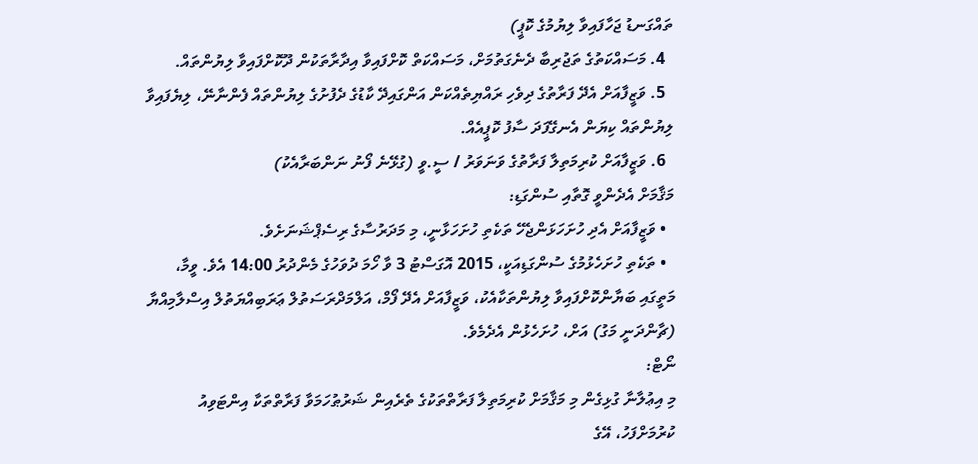ތައްގަނޑު ޖަހާފައިވާ ލިޔުމުގެ ކޮޕީ)
  4. މަސައްކަތުގެ ތަޖުރިބާ ދެނެގަތުމަށް، މަސައްކަތް ކޮށްފައިވާ އިދާރާތަކުން ދޫކޮށްފައިވާ ލިޔުންތައް.
  5. ވަޒީފާއަށް އެދޭ ފަރާތުގެ ދިވެހި ރައްޔިތެއްކަން އަންގައިދޭ ކާޑުގެ ދެފުށުގެ ލިޔުންތައް ފެންނާނޭ، ލިޔެފައިވާ ލިޔުންތައް ކިޔަން އެނގޭފަދަ ސާފު ކޮޕީއެއް.
  6. ވަޒީފާއަށް ކުރިމަތިލާ ފަރާތުގެ ވަނަވަރު / ސީ.ވީ (ގުޅޭނެ ފޯނު ނަންބަރާއެކު)
މަޤާމަށް އެދެންވީ ގޮތާއި ސުންގަޑި:
  • ވަޒީފާއަށް އެދި ހުށަހަޅަންޖެހޭ ތަކެތި ހުށަހަޅާނީ، މި މަދަރުސާގެ ރިސެޕްޝަނަށެވެ.
  • ތަކެތި ހުށަހެޅުމުގެ ސުންގަޑިއަކީ، 2015 އޮގަސްޓު 3 ވާ ހޯމަ ދުވަހުގެ މެންދުރު 14:00 އެވެ. ވީމާ، މަތީގައި ބަޔާންކޮށްފައިވާ ލިޔުންތަކާއެކު، ވަޒީފާއަށް އެދޭ ފޯމް، އަލްމަދްރަސަތުލް ޢަރަބިއްޔަތުލް އިސްލާމިއްޔާ (ޗާންދަނީ މަގު) އަށް، ހުށަހެޅުން އެދެމެވެ.
ނޯޓް:
މި އިޢުލާނާ ގުޅިގެން މި މަޤާމަށް ކުރިމަތިލާ ފަރާތްތަކުގެ ތެރެއިން ޝަރުޠުހަމަވާ ފަރާތްތަކާ އިންޓަވިއު ކުރުމަށްފަހު، އޭގެ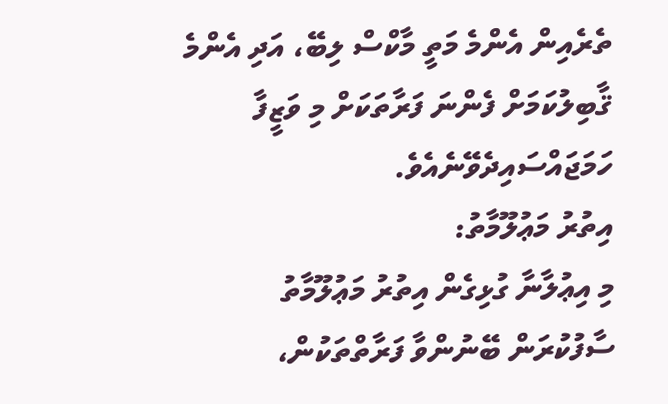ތެރެއިން އެންމެ މަތީ މާކްސް ލިބޭ، އަދި އެންމެ ޤާބިލުކަމަށް ފެންނަ ފަރާތަކަށް މި ވަޒީފާ ހަމަޖައްސައިދެވޭނެއެވެ.
އިތުރު މަޢުލޫމާތު:
މި އިޢުލާނާ ގުޅިގެން އިތުރު މަޢުލޫމާތު ސާފުކުރަން ބޭނުންވާ ފަރާތްތަކުން،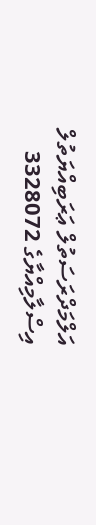އަލްމަދްރަސަތުލް ޢަރަބިއްޔަތުލް އިސްލާމިއްޔާގެ 3328072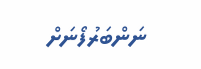ނަންބަރުފޯނަށް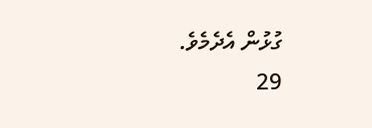ގުޅުން އެދެމެވެ.
29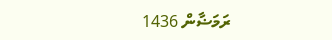ރަމަޟާން 1436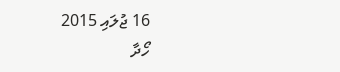16 ޖުލައި 2015
ހޯދާ